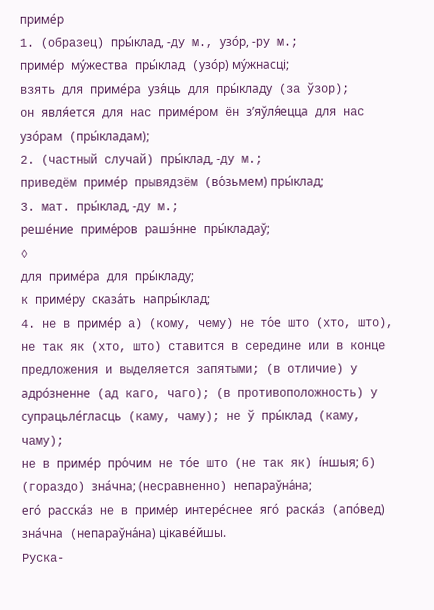приме́р
1. (образец) пры́клад, -ду м., узо́р, -ру м.;
приме́р му́жества пры́клад (узо́р) му́жнасці;
взять для приме́ра узя́ць для пры́кладу (за ўзор);
он явля́ется для нас приме́ром ён з’яўля́ецца для нас узо́рам (пры́кладам);
2. (частный случай) пры́клад, -ду м.;
приведём приме́р прывядзём (во́зьмем) пры́клад;
3. мат. пры́клад, -ду м.;
реше́ние приме́ров рашэ́нне пры́кладаў;
◊
для приме́ра для пры́кладу;
к приме́ру сказа́ть напры́клад;
4. не в приме́р а) (кому, чему) не то́е што (хто, што), не так як (хто, што) ставится в середине или в конце предложения и выделяется запятыми; (в отличие) у адро́зненне (ад каго, чаго); (в противоположность) у супрацьле́гласць (каму, чаму); не ў пры́клад (каму, чаму);
не в приме́р про́чим не то́е што (не так як) і́ншыя; б) (гораздо) зна́чна; (несравненно) непараўна́на;
его́ расска́з не в приме́р интере́снее яго́ раска́з (апо́вед) зна́чна (непараўна́на) цікаве́йшы.
Руска-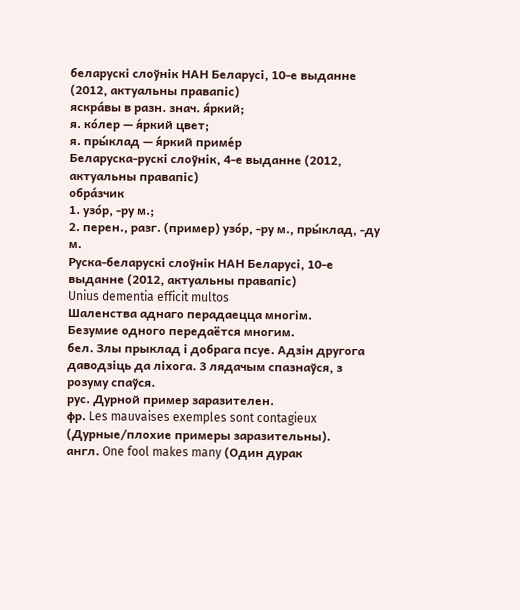беларускі слоўнік НАН Беларусі, 10-е выданне (2012, актуальны правапіс)
яскра́вы в разн. знач. я́ркий;
я. ко́лер — я́ркий цвет;
я. пры́клад — я́ркий приме́р
Беларуска-рускі слоўнік, 4-е выданне (2012, актуальны правапіс)
обра́зчик
1. узо́р, -ру м.;
2. перен., разг. (пример) узо́р, -ру м., пры́клад, -ду м.
Руска-беларускі слоўнік НАН Беларусі, 10-е выданне (2012, актуальны правапіс)
Unius dementia efficit multos
Шаленства аднаго перадаецца многім.
Безумие одного передаётся многим.
бел. Злы прыклад і добрага псуе. Адзін другога даводзіць да ліхога. 3 лядачым спазнаўся, з розуму спаўся.
рус. Дурной пример заразителен.
фр. Les mauvaises exemples sont contagieux (Дурные/плохие примеры заразительны).
англ. One fool makes many (Один дурак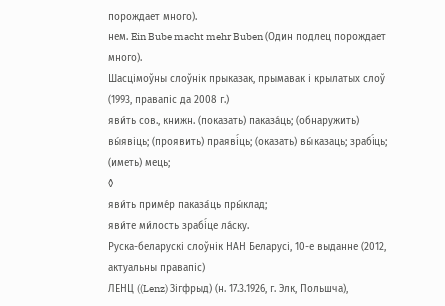порождает много).
нем. Ein Bube macht mehr Buben (Один подлец порождает много).
Шасцімоўны слоўнік прыказак, прымавак і крылатых слоў (1993, правапіс да 2008 г.)
яви́ть сов., книжн. (показать) паказа́ць; (обнаружить) вы́явіць; (проявить) праяві́ць; (оказать) вы́казаць; зрабі́ць; (иметь) мець;
◊
яви́ть приме́р паказа́ць пры́клад;
яви́те ми́лость зрабі́це ла́ску.
Руска-беларускі слоўнік НАН Беларусі, 10-е выданне (2012, актуальны правапіс)
ЛЕНЦ ((Lenz) Зігфрыд) (н. 17.3.1926, г. Элк, Польшча),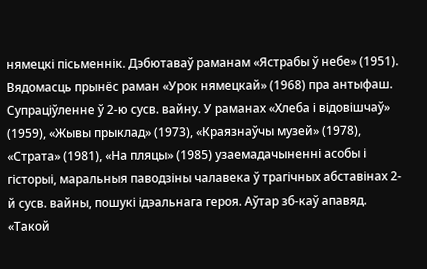нямецкі пісьменнік. Дэбютаваў раманам «Ястрабы ў небе» (1951). Вядомасць прынёс раман «Урок нямецкай» (1968) пра антыфаш. Супраціўленне ў 2-ю сусв. вайну. У раманах «Хлеба і відовішчаў» (1959), «Жывы прыклад» (1973), «Краязнаўчы музей» (1978), «Страта» (1981), «На пляцы» (1985) узаемадачыненні асобы і гісторыі, маральныя паводзіны чалавека ў трагічных абставінах 2-й сусв. вайны, пошукі ідэальнага героя. Аўтар зб-каў апавяд. «Такой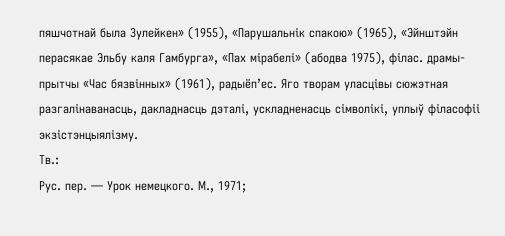пяшчотнай была Зулейкен» (1955), «Парушальнік спакою» (1965), «Эйнштэйн перасякае Эльбу каля Гамбурга», «Пах мірабелі» (абодва 1975), філас. драмы-прытчы «Час бязвінных» (1961), радыёп’ес. Яго творам уласцівы сюжэтная разгалінаванасць, дакладнасць дэталі, ускладненасць сімволікі, уплыў філасофіі экзістэнцыялізму.
Тв.:
Рус. пер. — Урок немецкого. М., 1971;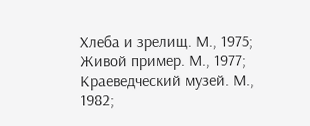Хлеба и зрелищ. М., 1975;
Живой пример. М., 1977;
Краеведческий музей. М., 1982;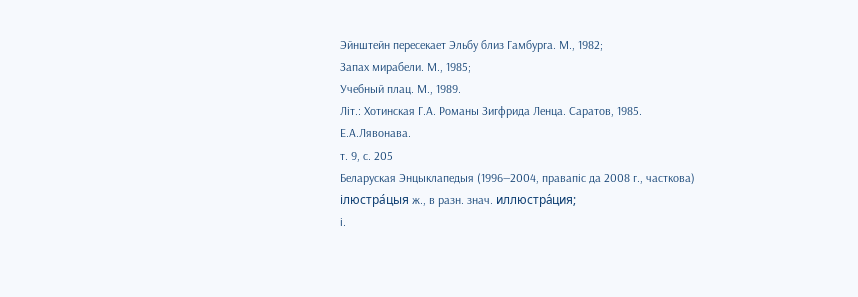Эйнштейн пересекает Эльбу близ Гамбурга. М., 1982;
Запах мирабели. М., 1985;
Учебный плац. М., 1989.
Літ.: Хотинская Г.А. Романы Зигфрида Ленца. Саратов, 1985.
Е.А.Лявонава.
т. 9, с. 205
Беларуская Энцыклапедыя (1996—2004, правапіс да 2008 г., часткова)
ілюстра́цыя ж., в разн. знач. иллюстра́ция;
і.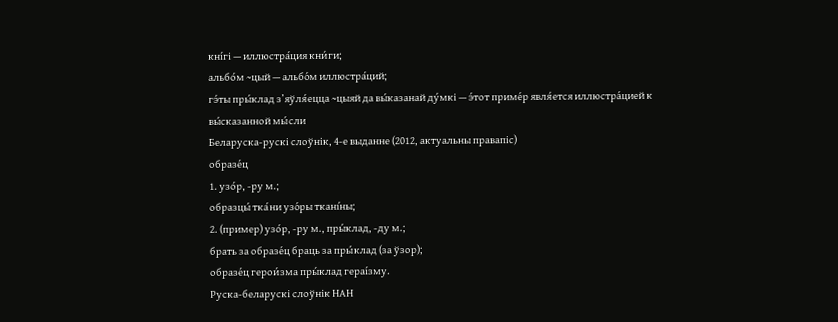кні́гі — иллюстра́ция кни́ги;
альбо́м ~цый — альбо́м иллюстра́ций;
гэ́ты пры́клад з’яўля́ецца ~цыяй да вы́казанай ду́мкі — э́тот приме́р явля́ется иллюстра́цией к вы́сказанной мы́сли
Беларуска-рускі слоўнік, 4-е выданне (2012, актуальны правапіс)
образе́ц
1. узо́р, -ру м.;
образцы́ тка́ни узо́ры ткані́ны;
2. (пример) узо́р, -ру м., пры́клад, -ду м.;
брать за образе́ц браць за пры́клад (за ўзор);
образе́ц герои́зма пры́клад гераі́зму.
Руска-беларускі слоўнік НАН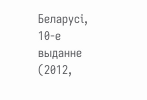Беларусі, 10-е выданне (2012,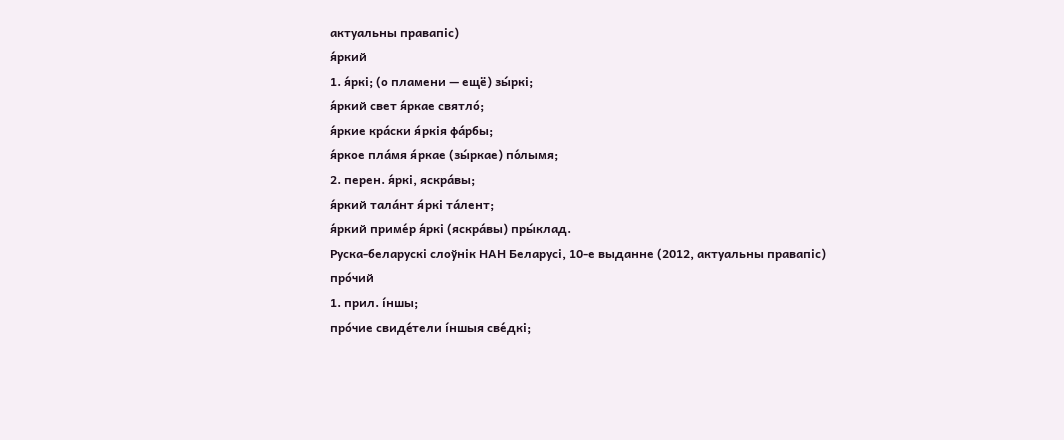актуальны правапіс)
я́ркий
1. я́ркі; (о пламени — ещё) зы́ркі;
я́ркий свет я́ркае святло́;
я́ркие кра́ски я́ркія фа́рбы;
я́ркое пла́мя я́ркае (зы́ркае) по́лымя;
2. перен. я́ркі, яскра́вы;
я́ркий тала́нт я́ркі та́лент;
я́ркий приме́р я́ркі (яскра́вы) пры́клад.
Руска-беларускі слоўнік НАН Беларусі, 10-е выданне (2012, актуальны правапіс)
про́чий
1. прил. і́ншы;
про́чие свиде́тели і́ншыя све́дкі;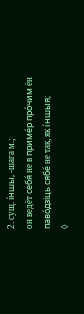2. сущ. і́ншы, -шага м.;
он ведёт себя́ не в приме́р про́чим ён паво́дзіць сябе́ не так, як і́ншыя;
◊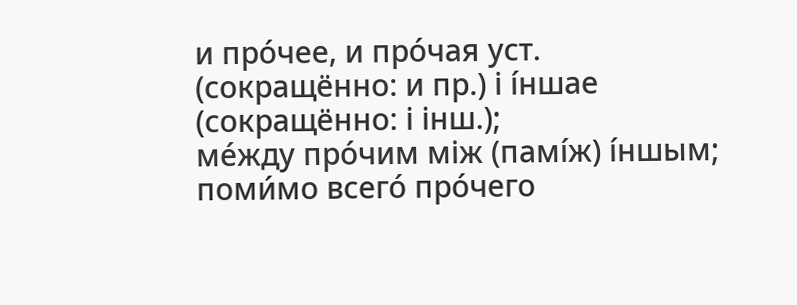и про́чее, и про́чая уст. (сокращённо: и пр.) і і́ншае (сокращённо: і інш.);
ме́жду про́чим між (памі́ж) і́ншым;
поми́мо всего́ про́чего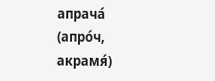апрача́ (апро́ч, акрамя́)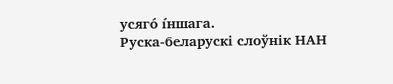усяго́ і́ншага.
Руска-беларускі слоўнік НАН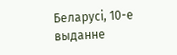Беларусі, 10-е выданне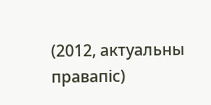(2012, актуальны правапіс)